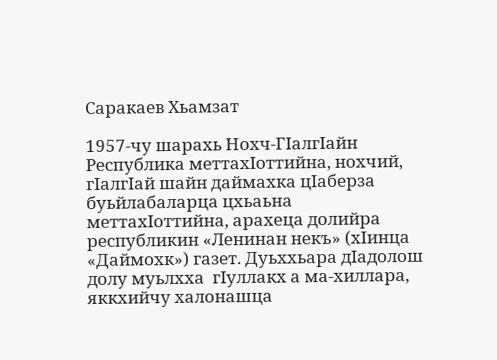Саракаев Хьамзат

1957-чу шарахь Нохч-ГIалгIайн Республика меттахIоттийна, нохчий, гIалгIай шайн даймахка цIаберза буьйлабаларца цхьаьна меттахIоттийна, арахеца долийра республикин «Ленинан некъ» (хIинца «Даймохк») газет. Дуьххьара дIадолош долу муьлхха  гIуллакх а ма-хиллара, яккхийчу халонашца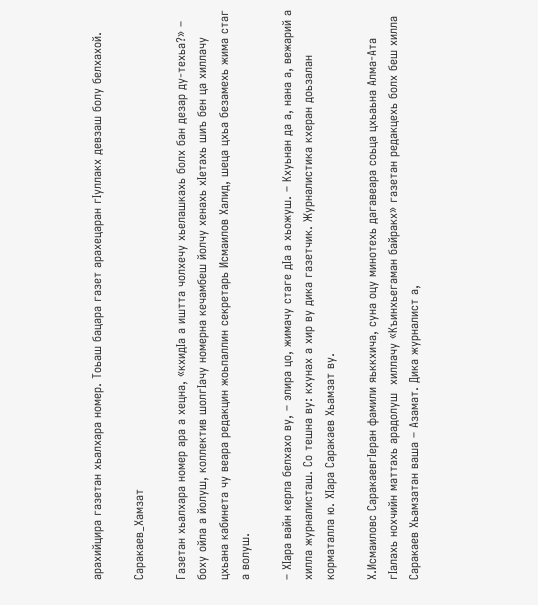арахийцира газетан хьалхара номер. Тоьаш бацара газет арахецаран гIуллакх девзаш болу белхахой.

Саракаев_Хамзат

Газетан хьалхара номер ара а хецна, «кхидIа а иштта чолхечу хьелашкахь болх бан дезар ду-техьа?» – боху ойла а йолуш, коллектив шолгIачу номерна кечамбеш йолчу хенахь хIетахь шиъ бен ца хиллачу цхьана кабинета чу веара редакцин жоьпаллин секретарь Исмаилов Халид, шеца цхьа безамехь жима стаг а волуш.

– ХIара вайн керла белхахо ву, – элира цо, жимачу стаге дIа а хьожуш. – Кхуьнан да а, нана а, вежарий а хилла журналисташ. Со тешна ву: кхунах а хир ву дика газетчик. Журналистика кхеран доьзалан корматалла ю. ХIара Саракаев Хьамзат ву.

Х.Исмаиловс СаракаевгIеран фамили яьккхича, суна оцу минотехь дагавеара соьца цхьаьна Алма-Ата гIалахь нохчийн маттахь арадолуш  хиллачу «Къинхьегаман байракх» газетан редакцехь болх беш хилла Саракаев Хьамзатан ваша – Азамат. Дика журналист а,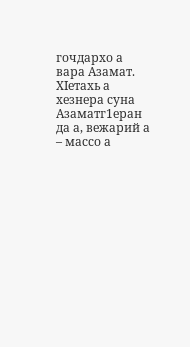гочдархо а вара Азамат. ХIетахь а хезнера суна Азаматг1еран  да а, вежарий а – массо а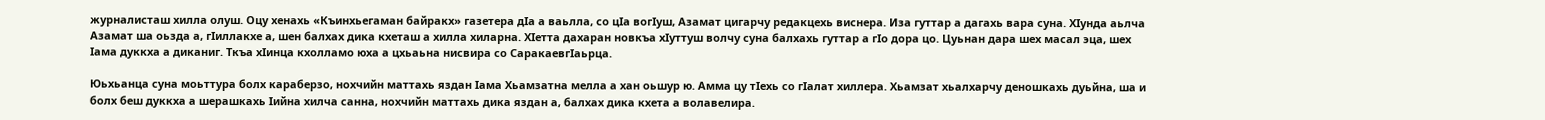журналисташ хилла олуш. Оцу хенахь «Къинхьегаман байракх» газетера дIа а ваьлла, со цIа вогIуш, Азамат цигарчу редакцехь виснера. Иза гуттар а дагахь вара суна. ХIунда аьлча Азамат ша оьзда а, гIиллакхе а, шен балхах дика кхеташ а хилла хиларна. ХIетта дахаран новкъа хIуттуш волчу суна балхахь гуттар а гIо дора цо. Цуьнан дара шех масал эца, шех Iама дуккха а диканиг. Ткъа хIинца кхолламо юха а цхьаьна нисвира со СаракаевгIаьрца.

Юьхьанца суна моьттура болх караберзо, нохчийн маттахь яздан Iама Хьамзатна мелла а хан оьшур ю. Амма цу тIехь со гIалат хиллера. Хьамзат хьалхарчу деношкахь дуьйна, ша и болх беш дуккха а шерашкахь Iийна хилча санна, нохчийн маттахь дика яздан а, балхах дика кхета а волавелира.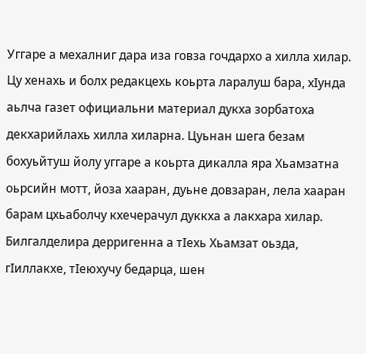Уггаре а мехалниг дара иза говза гочдархо а хилла хилар. Цу хенахь и болх редакцехь коьрта ларалуш бара, хIунда аьлча газет официальни материал дукха зорбатоха декхарийлахь хилла хиларна. Цуьнан шега безам бохуьйтуш йолу уггаре а коьрта дикалла яра Хьамзатна оьрсийн мотт, йоза хааран, дуьне довзаран, лела хааран барам цхьаболчу кхечерачул дуккха а лакхара хилар. Билгалделира дерригенна а тIехь Хьамзат оьзда, гIиллакхе, тIеюхучу бедарца, шен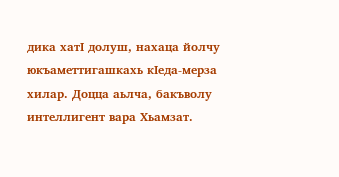дика хатI долуш, нахаца йолчу юкъаметтигашкахь кIеда-мерза хилар. Доцца аьлча, бакъволу интеллигент вара Хьамзат.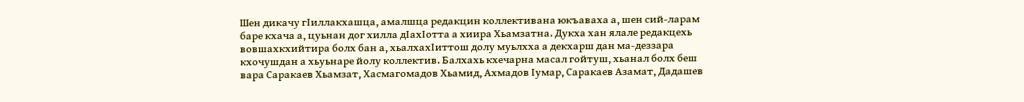Шен дикачу гIиллакхашца, амалшца редакцин коллективана юкъаваха а, шен сий-ларам баре кхача а, цуьнан дог хилла дIахIотта а хиира Хьамзатна. Дукха хан ялале редакцехь вовшахкхийтира болх бан а, хьалхахIиттош долу муьлхха а декхарш дан ма-деззара кхочушдан а хьуьнаре йолу коллектив. Балхахь кхечарна масал гойтуш, хьанал болх беш вара Саракаев Хьамзат, Хасмагомадов Хьамид, Ахмадов Iумар, Саракаев Азамат, Дадашев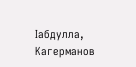Iабдулла, Кагерманов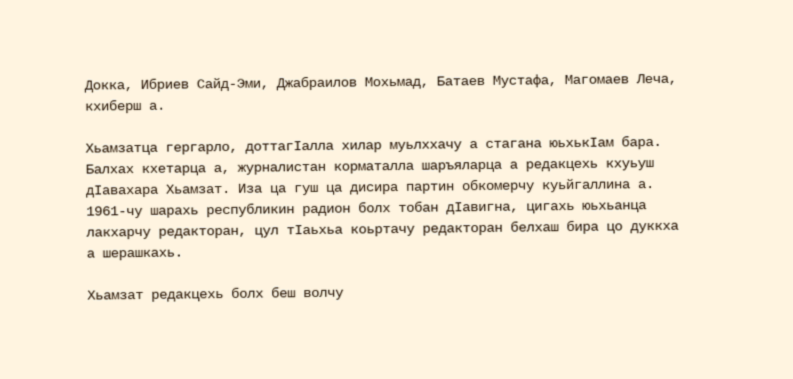Докка, Ибриев Сайд-Эми, Джабраилов Мохьмад, Батаев Мустафа, Магомаев Леча, кхиберш а.

Хьамзатца гергарло, доттагIалла хилар муьлххачу а стагана юьхькIам бара. Балхах кхетарца а, журналистан корматалла шаръяларца а редакцехь кхуьуш дIавахара Хьамзат. Иза ца гуш ца дисира партин обкомерчу куьйгаллина а. 1961-чу шарахь республикин радион болх тобан дIавигна, цигахь юьхьанца лакхарчу редакторан, цул тIаьхьа коьртачу редакторан белхаш бира цо дуккха а шерашкахь.

Хьамзат редакцехь болх беш волчу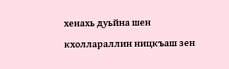хенахь дуьйна шен кхоллараллин ницкъаш зен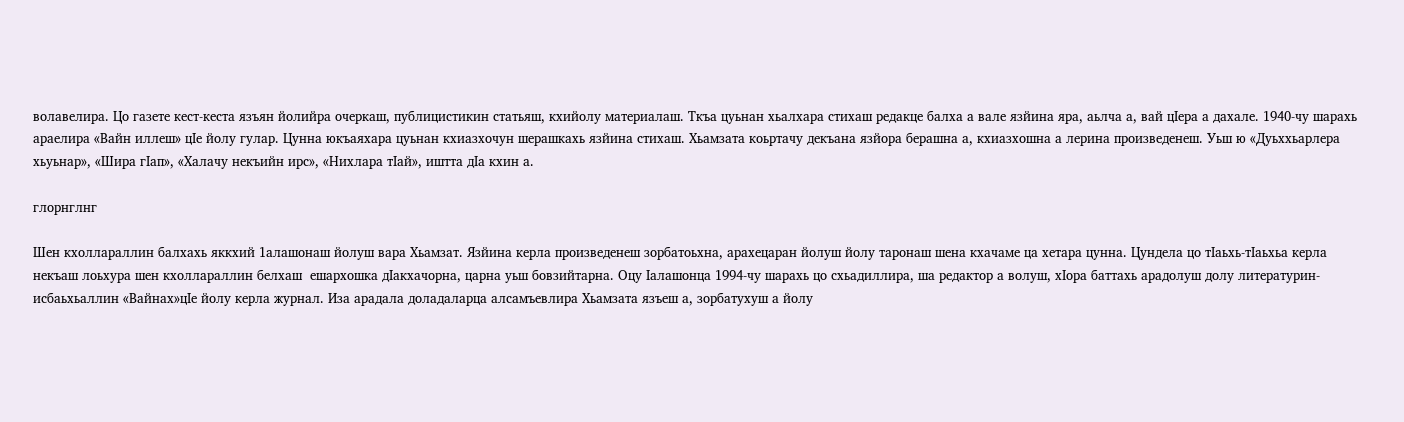волавелира. Цо газете кест-кеста язъян йолийра очеркаш, публицистикин статьяш, кхийолу материалаш. Ткъа цуьнан хьалхара стихаш редакце балха а вале язйина яра, аьлча а, вай цIера а дахале. 1940-чу шарахь араелира «Вайн иллеш» цIе йолу гулар. Цунна юкъаяхара цуьнан кхиазхочун шерашкахь язйина стихаш. Хьамзата коьртачу декъана язйора берашна а, кхиазхошна а лерина произведенеш. Уьш ю «Дуьххьарлера хьуьнар», «Шира гIап», «Халачу некъийн ирс», «Нихлара тIай», иштта дIа кхин а.

глорнглнг

Шен кхоллараллин балхахь яккхий 1алашонаш йолуш вара Хьамзат. Язйина керла произведенеш зорбатоьхна, арахецаран йолуш йолу таронаш шена кхачаме ца хетара цунна. Цундела цо тIаьхь-тIаьхьа керла некъаш лоьхура шен кхоллараллин белхаш  ешархошка дIакхачорна, царна уьш бовзийтарна. Оцу Iалашонца 1994-чу шарахь цо схьадиллира, ша редактор а волуш, хIора баттахь арадолуш долу литературин-исбаьхьаллин «Вайнах»цIе йолу керла журнал. Иза арадала доладаларца алсамъевлира Хьамзата язъеш а, зорбатухуш а йолу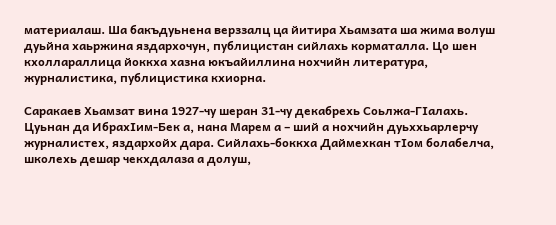материалаш. Ша бакъдуьнена верззалц ца йитира Хьамзата ша жима волуш дуьйна хаьржина яздархочун, публицистан сийлахь корматалла. Цо шен кхоллараллица йоккха хазна юкъайиллина нохчийн литература, журналистика, публицистика кхиорна.

Саракаев Хьамзат вина 1927-чу шеран 31-чу декабрехь Соьлжа-ГIалахь. Цуьнан да ИбрахIим-Бек а, нана Марем а – ший а нохчийн дуьххьарлерчу журналистех, яздархойх дара. Сийлахь-боккха Даймехкан тIом болабелча, школехь дешар чекхдалаза а долуш,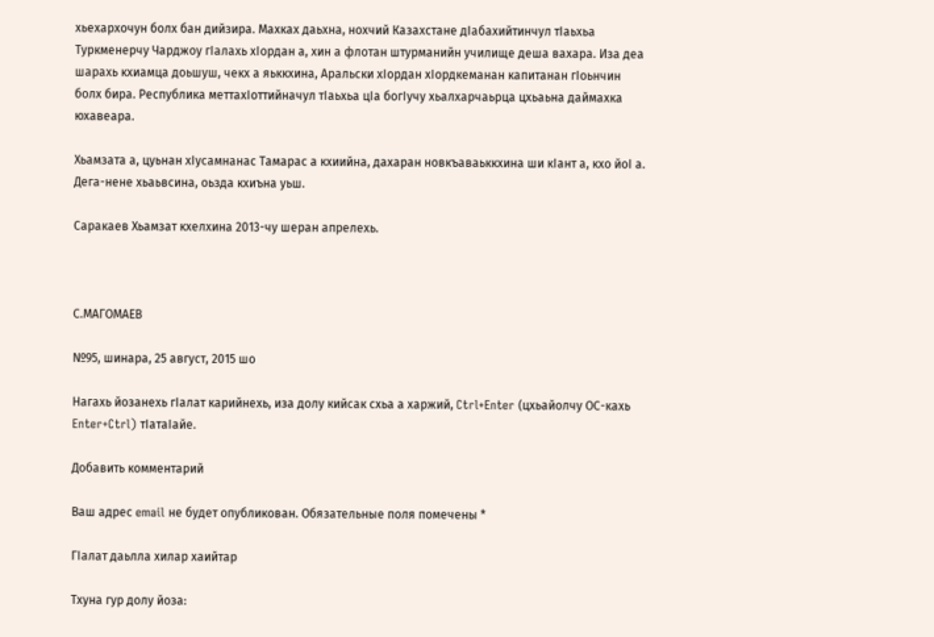хьехархочун болх бан дийзира. Махках даьхна, нохчий Казахстане дIабахийтинчул тIаьхьа Туркменерчу Чарджоу гIалахь хIордан а, хин а флотан штурманийн училище деша вахара. Иза деа шарахь кхиамца доьшуш, чекх а яьккхина, Аральски хIордан хIордкеманан капитанан гIоьнчин болх бира. Республика меттахIоттийначул тIаьхьа цIа богIучу хьалхарчаьрца цхьаьна даймахка юхавеара.

Хьамзата а, цуьнан хIусамнанас Тамарас а кхиийна, дахаран новкъаваьккхина ши кIант а, кхо йоI а. Дега-нене хьаьвсина, оьзда кхиъна уьш.

Саракаев Хьамзат кхелхина 2013-чу шеран апрелехь.



С.МАГОМАЕВ

№95, шинара, 25 август, 2015 шо

Нагахь йозанехь гIалат карийнехь, иза долу кийсак схьа а харжий, Ctrl+Enter (цхьайолчу ОС-кахь Enter+Ctrl) тIатаIайе.

Добавить комментарий

Ваш адрес email не будет опубликован. Обязательные поля помечены *

ГIалат даьлла хилар хаийтар

Тхуна гур долу йоза: